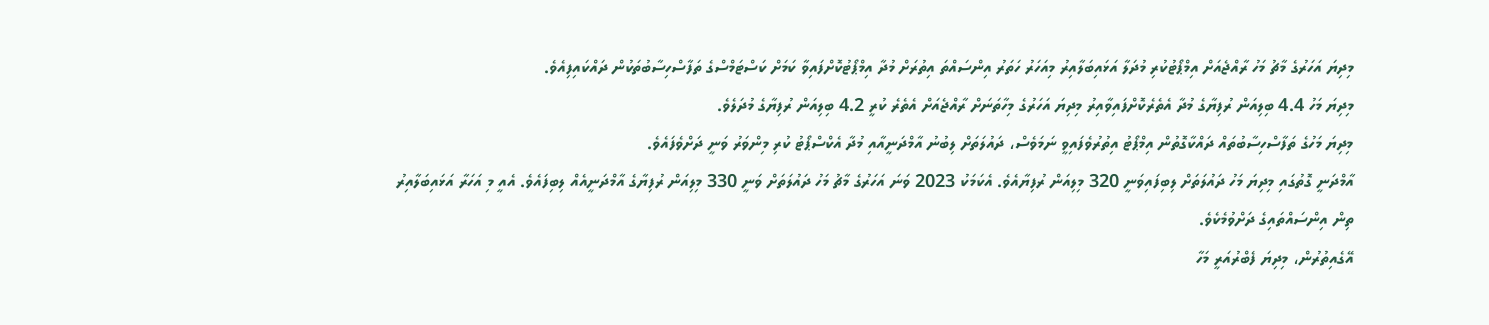މިދިޔަ އަހަރުގެ މާޗު މަހު ރާއްޖެއަށް އިމްޕޯޓުކުރި މުދަލާ އަޅައިބަލާއިރު މިއަހަރު ހަތަރު އިންސައްތަ އިތުރަށް މުދާ އިމްޕޯޓުކޮށްފައިވާ ކަމަށް ކަސްޓަމްސްގެ ތަފާސްހިސާބުތަކުން ދައްކައިފިއެވެ.
މިދިޔަ މަހު 4.4 ބިލިއަން ރުފިޔާގެ މުދާ އެތެރެކޮށްފައިވާއިރު މިދިޔަ އަހަރުގެ މިހާތަނަށް ރާއްޖެއަށް އެތެރެ ކުރީ 4.2 ބިލިއަން ރުފިޔާގެ މުދަލެވެ.
މިދިޔަ މަހުގެ ތަފާސްހިސާބުތައް ދައްކާގޮތުން އިމްޕޯޓު އިތުރުވެފައިވީ ނަމަވެސް، ދައުލަތަށް ލިބުނު އާމްދަނީއާއި މުދާ އެކްސްޕޯޓު ކުރި މިންވަރު ވަނީ ދަށްވެފައެވެ.
އާމްދަނީ ގޮތުގައި މިދިޔަ މަހު ދައުލަތަށް ލިބިފައިވަނީ 320 މިލިއަން ރުފިޔާއެވެ. އެކަމަކު 2023 ވަނަ އަހަރުގެ މާޗު މަހު ދައުލަތަށް ވަނީ 330 މިލިއަން ރުފިޔާގެ އާމްދަނީއެއް ލިބިފައެވެ. އެއީ މި އަހަރާ އަޅައިބަލާއިރު ތިން އިންސައްތައިގެ ދަށްވުމެކެވެ.
އޭގެއިތުރުން، މިދިޔަ ފެބްރުއަރީ މަހާ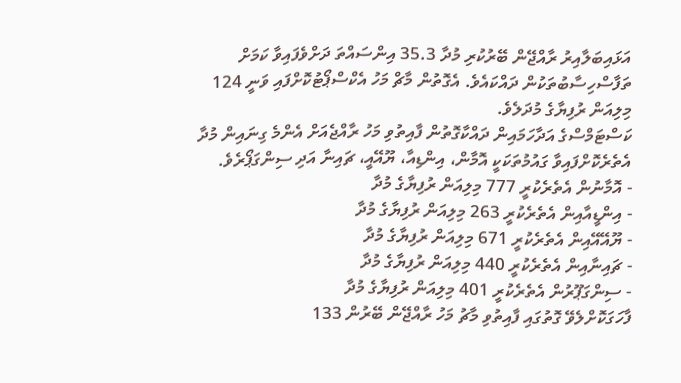އަޅައިބަލާއިރު ރާއްޖޭން ބޭރުކުރި މުދާ 35.3 އިންސައްތަ ދަށްވެފައިވާ ކަމަށް ތަފާސްހިސާބުތަކުން ދައްކައެވެ. އެގޮތުން މާޗް މަހު އެކްސްޕޯޓުކޮށްފައި ވަނީ 124 މިލިއަން ރުފިޔާގެ މުދަލެވެ.
ކަސްޓަމްސްގެ އަދާހަމައިން ދައްކާގޮތުން ފާއިތުވި މަހު ރާއްޖެއަށް އެންމެ ގިނައިން މުދާ އެތެރެކޮށްފައިވާ ގައުމުތަކަކީ އޮމާން، އިންޑިއާ، ޔޫއޭއީ، ޗައިނާ އަދި ސިންގަޕޯރެވެ.
- އޮމާނުން އެތެރެކުރީ 777 މިލިއަން ރުފިޔާގެ މުދާ
- އިންޑީއާއިން އެތެރެކުރީ 263 މިލިއަން ރުފިޔާގެ މުދާ
- ޔޫއޭއޭއިން އެތެރެކުރީ 671 މިލިއަން ރުފިޔާގެ މުދާ
- ޗައިނާއިން އެތެރެކުރީ 440 މިލިއަން ރުފިޔާގެ މުދާ
- ސިންގަޕޫރުން އެތެރެކުރީ 401 މިލިއަން ރުފިޔާގެ މުދާ
ފާހަގަކޮށްލެވޭ ގޮތުގައި ފާއިތުވި މާޗު މަހު ރާއްޖޭން ބޭރުން 133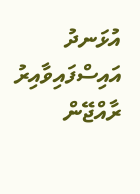އުޅަނދު އައިސްފައިވާއިރު ރާއްޖޭން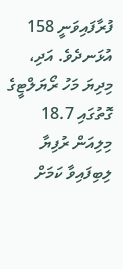ފުރާފައިވަނީ 158 އުޅަނދެވެ. އަދި، މިދިޔަ މަހު ރޯޔަލްޓީގެ ގޮތުގައި 18.7 މިލިއަން ރުފިޔާ ލިބިފައިވާ ކަމަށް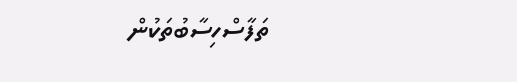ތަފާސްހިސާބުތަކުން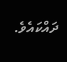ދައްކައެވެ.